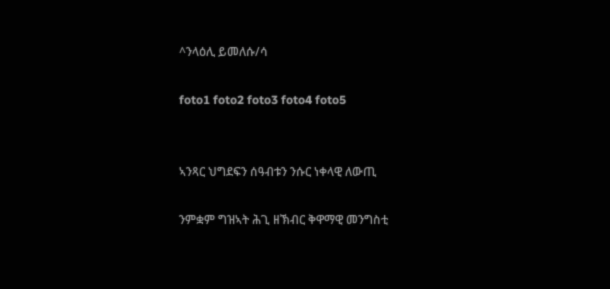^ንላዕሊ ይመለሱ/ሳ

foto1 foto2 foto3 foto4 foto5


ኣንጻር ህግደፍን ሰዓብቱን ንሱር ነቀላዊ ለውጢ

ንምቋም ግዝኣት ሕጊ ዘኽብር ቅዋማዊ መንግስቲ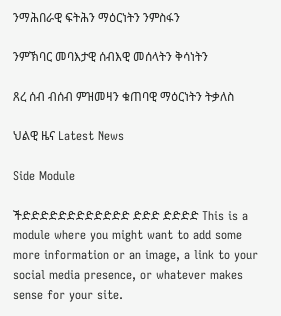ንማሕበራዊ ፍትሕን ማዕርነትን ንምስፋን

ንምኽባር መባእታዊ ሰብእዊ መሰላትን ቅሳነትን

ጸረ ሰብ ብሰብ ምዝመዛን ቁጠባዊ ማዕርነትን ትቃለስ

ህልዊ ዜና Latest News

Side Module

ችድድድድድድድድድድድድ ድድድ ድድድድ This is a module where you might want to add some more information or an image, a link to your social media presence, or whatever makes sense for your site.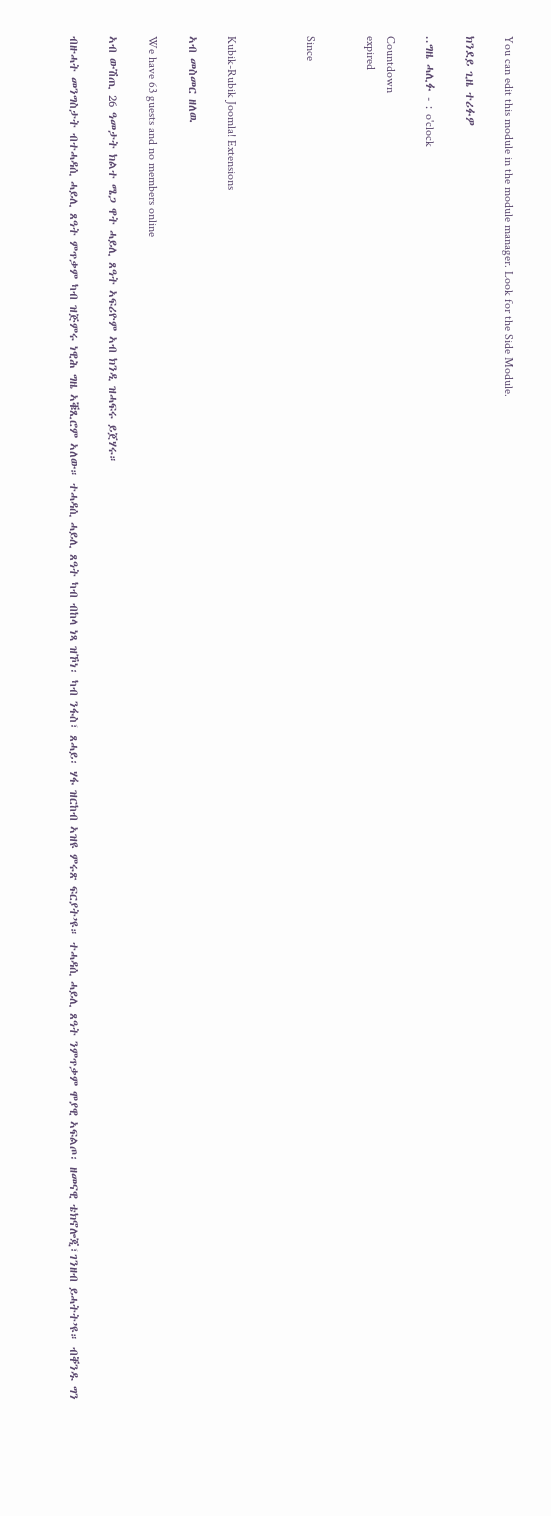You can edit this module in the module manager. Look for the Side Module.

ክንደይ ጊዜ ተሪፉዎ

..ግዜ ሓሊፉ - : o'clock

Countdown
expired


Since



Kubik-Rubik Joomla! Extensions

ኣብ መስመር ዘለዉ

We have 63 guests and no members online

ኣብ ውሽጢ 26 ዓመታት ክልተ ሜጋ ዋት ሓይሊ ጸዓት ኣፍሪዮም ኣብ ክንዲ ዝሓፍሩ ይጀሃሩ።

ብዙሓት መንግስታት ብተሓዳሲ ሓይሊ ጸዓት ምጥቃም ካብ ዝጅምሩ ነዊሕ ግዜ ኣቑጺሮም ኣለው። ተሓዳሲ ሓይሊ ጸዓት ካብ ብከላ ነጻ ዝኾነ፡ ካብ ንፋስ፣ ጸሓይ፡ ሃፋ ዝርከብ ኣዝዩ ምሩጽ ፍርያት’ዩ። ተሓዳሲ ሓይሊ ጸዓት ንምጥቃም ሞያዊ ኣፍልጦ፡ ዘመናዊ ቴክኖሎጂ፣ገንዘብ ይሓትት’ዩ። ብቐንዱ ግን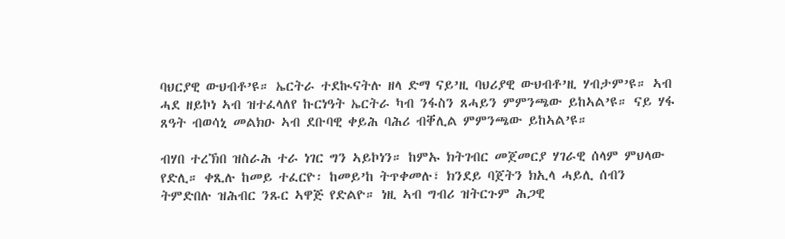ባህርያዊ ውህብቶ’ዩ። ኤርትራ ተደኲናትሉ ዘላ ድማ ናይ’ዚ ባህሪያዊ ውህብቶ’ዚ ሃብታም’ዩ። ኣብ ሓደ ዘይኮነ ኣብ ዝተፈላለየ ኩርነዓት ኤርትራ ካብ ንፋስን ጸሓይን ምምንጫው ይከኣል’ዩ። ናይ ሃፋ ጸዓት ብወሳኒ መልክዑ ኣብ ደቡባዊ ቀይሕ ባሕሪ ብቐሊል ምምንጫው ይከኣል’ዩ።

ብሃበ ተረኽበ ዝስራሕ ተራ ነገር ግን ኣይኮነን። ከምኡ ክትገብር መጀመርያ ሃገራዊ ሰላም ምህላው የድሊ። ቀጺሉ ከመይ ተፈርዮ፡ ከመይ’ከ ትጥቀመሉ፣ ክንደይ ባጀትን ክኢላ ሓይሊ ሰብን ትምድበሉ ዝሕብር ንጹር ኣዋጅ የድልዮ። ነዚ ኣብ ግብሪ ዝትርጉም ሕጋዊ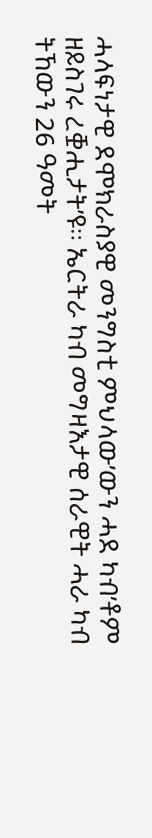ሓላፍነታዊ ደሞክራስያዊ መንግስቲ ምህላው’ውን ሓደ ካብ’ቶም ዘይስገሩ ረቛሒታት’ዩ። ኤርትራ ካብ መግዛእታዊ ሰራዊት ሓራ ካብ ትኸውን 26 ዓመት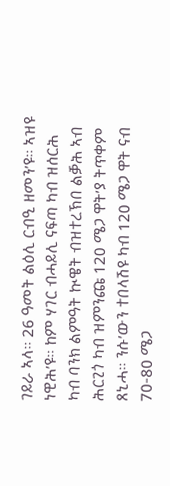ገይራ ኣላ። 26 ዓመት ልዕሊ ርብዒ ዘመን’ዩ። ኣዝዩ ነዊሕ’ዩ። ከም ሃገር ብሓይሊ ናፍጣ ካብ ዝሰርሕ ካብ ባንክ ልምዓት ኲዌት ብዝተረኽበ ልቓሕ ኣብ ሕርጊጎ ካብ ዝምንጩ 120 ሜጋ ዋት’ያ ትጥቀም ጸኒሓ። ንሱ’ውን ተበላሽዩ ካብ 120 ሜጋ ዋት ናብ 70-80 ሜጋ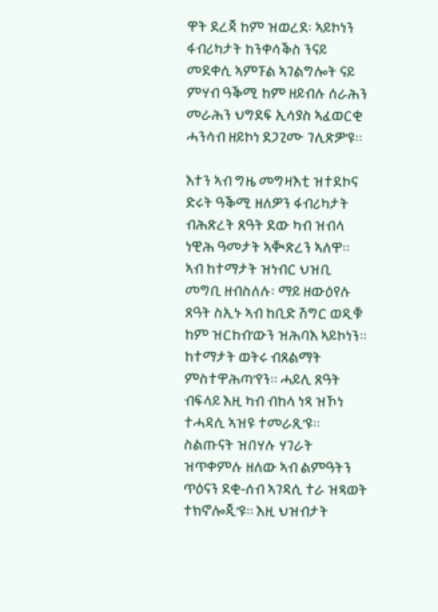ዋት ደረጃ ከም ዝወረደ፡ ኣይኮነን ፋብሪካታት ከንቀሳቕስ ንናይ መደቀሲ ኣምፑል ኣገልግሎት ናይ ምሃብ ዓቕሚ ከም ዘይብሉ ሰራሕን መራሕን ህግደፍ ኢሳያስ ኣፈወርቂ ሓንሳብ ዘይኮነ ደጋጊሙ ገሊጽዎ’ዩ።

እተን ኣብ ግዜ መግዛእቲ ዝተደኮና ድሩት ዓቕሚ ዘለዎን ፋብሪካታት ብሕጽረት ጸዓት ደው ካብ ዝብላ ነዊሕ ዓመታት ኣቚጽረን ኣለዋ። ኣብ ከተማታት ዝነብር ህዝቢ መግቢ ዘብስለሉ፡ ማይ ዘውዕየሉ ጸዓት ስኢኑ ኣብ ከቢድ ሽግር ወዲቑ ከም ዝርከብ’ውን ዝሕባእ ኣይኮነን። ከተማታት ወትሩ ብጸልማት ምስተዋሕጣ’የን። ሓይሊ ጸዓት ብፍላይ እዚ ካብ ብከላ ነጻ ዝኾነ ተሓዳሲ ኣዝዩ ተመራጺ’ዩ። ስልጡናት ዝበሃሉ ሃገራት ዝጥቀምሉ ዘለው ኣብ ልምዓትን ጥዕናን ደቂ-ሰብ ኣገዳሲ ተራ ዝጻወት ተክኖሎጂ’ዩ። እዚ ህዝብታት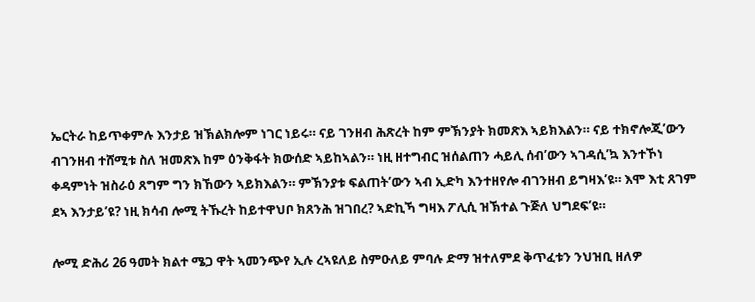ኤርትራ ከይጥቀምሉ እንታይ ዝኽልክሎም ነገር ነይሩ። ናይ ገንዘብ ሕጽረት ከም ምኽንያት ክመጽእ ኣይክእልን። ናይ ተክኖሎጂ’ውን ብገንዘብ ተሸሚቱ ስለ ዝመጽእ ከም ዕንቅፋት ክውሰድ ኣይከኣልን። ነዚ ዘተግብር ዝሰልጠን ሓይሊ ሰብ’ውን ኣገዳሲ’ኳ እንተኾነ ቀዳምነት ዝስራዕ ጸግም ግን ክኸውን ኣይክእልን። ምኽንያቱ ፍልጠት’ውን ኣብ ኢድካ እንተዘየሎ ብገንዘብ ይግዛእ’ዩ። እሞ እቲ ጸገም ደኣ እንታይ’ዩ? ነዚ ክሳብ ሎሚ ትኹረት ከይተዋህቦ ክጸንሕ ዝገበረ? ኣድኪኻ ግዛእ ፖሊሲ ዝኽተል ጉጅለ ህግደፍ’ዩ።

ሎሚ ድሕሪ 26 ዓመት ክልተ ሜጋ ዋት ኣመንጭየ ኢሉ ረኣዩለይ ስምዑለይ ምባሉ ድማ ዝተለምደ ቅጥፈቱን ንህዝቢ ዘለዎ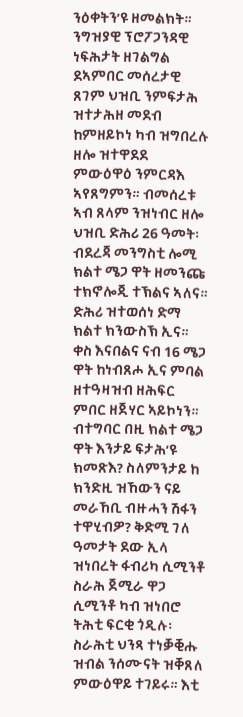ንዕቀትን’ዩ ዘመልክት። ንግዝያዊ ፕሮፖጋንዳዊ ነፍሕታት ዘገልግል ደኣምበር መሰረታዊ ጸገም ህዝቢ ንምፍታሕ ዝተታሕዘ መደብ ከምዘይኮነ ካብ ዝግበረሉ ዘሎ ዝተዋደደ ምውዕዋዕ ንምርዳእ ኣየጸግምን። ብመሰረቱ ኣብ ጸላም ንዝነብር ዘሎ ህዝቢ ድሕሪ 26 ዓመት፡ ብደረጃ መንግስቲ ሎሚ ክልተ ሜጋ ዋት ዘመንጩ ተክኖሎጂ ተኽልና ኣለና። ድሕሪ ዝተወሰነ ድማ ክልተ ክንውስኽ ኢና። ቀስ እናበልና ናብ 16 ሜጋ ዋት ከነብጸሖ ኢና ምባል ዘተዓዛዝብ ዘሕፍር ምበር ዘጀሃር ኣይኮነን። ብተግባር በዚ ክልተ ሜጋ ዋት እንታይ ፍታሕ’ዩ ክመጽእ? ስለምንታይ ከ ክንድዚ ዝኸውን ናይ መራኸቢ ብዙሓን ሽፋን ተዋሂብዎ? ቅድሚ ገለ ዓመታት ደው ኢላ ዝነበረት ፋብሪካ ሲሚንቶ ስራሕ ጀሚራ ዋጋ ሲሚንቶ ካብ ዝነበሮ ትሕቲ ፍርቂ ጎዲሉ፡ ስራሕቲ ህንጻ ተነቓቒሑ ዝብል ንሰሙናት ዝቐጸለ ምውዕዋይ ተገይሩ። እቲ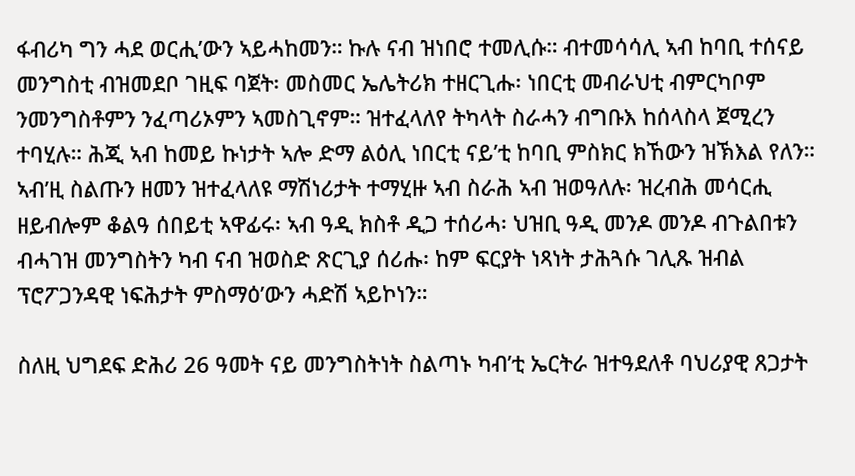ፋብሪካ ግን ሓደ ወርሒ’ውን ኣይሓከመን። ኩሉ ናብ ዝነበሮ ተመሊሱ። ብተመሳሳሊ ኣብ ከባቢ ተሰናይ መንግስቲ ብዝመደቦ ገዚፍ ባጀት፡ መስመር ኤሌትሪክ ተዘርጊሑ፡ ነበርቲ መብራህቲ ብምርካቦም ንመንግስቶምን ንፈጣሪኦምን ኣመስጊኖም። ዝተፈላለየ ትካላት ስራሓን ብግቡእ ከሰላስላ ጀሚረን ተባሂሉ። ሕጂ ኣብ ከመይ ኩነታት ኣሎ ድማ ልዕሊ ነበርቲ ናይ’ቲ ከባቢ ምስክር ክኸውን ዝኽእል የለን። ኣብ’ዚ ስልጡን ዘመን ዝተፈላለዩ ማሽነሪታት ተማሂዙ ኣብ ስራሕ ኣብ ዝወዓለሉ፡ ዝረብሕ መሳርሒ ዘይብሎም ቆልዓ ሰበይቲ ኣዋፊሩ፡ ኣብ ዓዲ ክስቶ ዲጋ ተሰሪሓ፡ ህዝቢ ዓዲ መንዶ መንዶ ብጉልበቱን ብሓገዝ መንግስትን ካብ ናብ ዝወስድ ጽርጊያ ሰሪሑ፡ ከም ፍርያት ነጻነት ታሕጓሱ ገሊጹ ዝብል ፕሮፖጋንዳዊ ነፍሕታት ምስማዕ’ውን ሓድሽ ኣይኮነን።

ስለዚ ህግደፍ ድሕሪ 26 ዓመት ናይ መንግስትነት ስልጣኑ ካብ’ቲ ኤርትራ ዝተዓደለቶ ባህሪያዊ ጸጋታት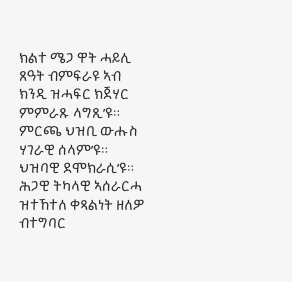ክልተ ሜጋ ዋት ሓይሊ ጸዓት ብምፍራዩ ኣብ ክንዲ ዝሓፍር ክጀሃር ምምራጹ ላግጺ’ዩ። ምርጫ ህዝቢ ውሑስ ሃገራዊ ሰላም’ዩ። ህዝባዊ ደሞክራሲ’ዩ። ሕጋዊ ትካላዊ ኣሰራርሓ ዝተኸተለ ቀጻልነት ዘለዎ ብተግባር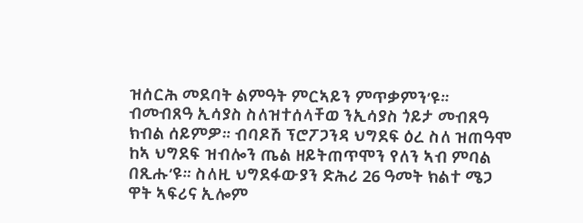ዝሰርሕ መደባት ልምዓት ምርኣይን ምጥቃምን’ዩ። ብመብጸዓ ኢሳያስ ስለዝተሰላቸወ ንኢሳያስ ጎይታ መብጸዓ ክብል ሰይምዎ። ብባዶሽ ፕሮፖጋንዳ ህግደፍ ዕረ ስለ ዝጠዓሞ ከኣ ህግደፍ ዝብሎን ጤል ዘይትጠጥሞን የለን ኣብ ምባል በጺሑ’ዩ። ስለዚ ህግደፋውያን ድሕሪ 26 ዓመት ክልተ ሜጋ ዋት ኣፍሪና ኢሎም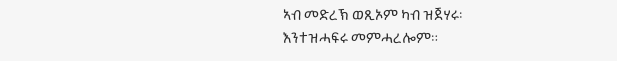ኣብ መድረኽ ወጺኦም ካብ ዝጀሃሩ፡ እንተዝሓፍሩ መምሓረሎም።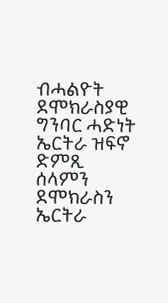ብሓልዮት ደሞክራስያዊ ግንባር ሓድነት ኤርትራ ዝፍኖ ድምጺ ሰላምን ደሞክራስን ኤርትራ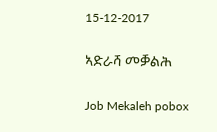15-12-2017

ኣድራሻ መቓልሕ

Job Mekaleh pobox